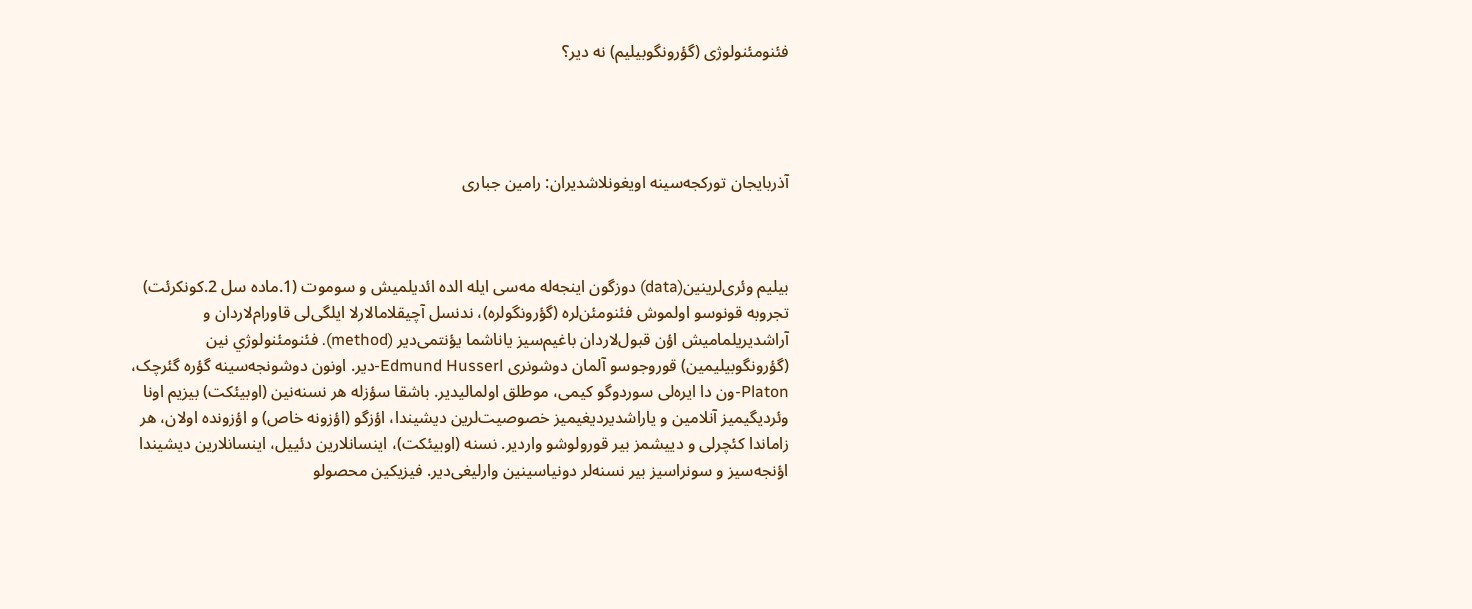فئنومئنولوژی (گؤرونگوبیلیم) نه دیر؟




آذربایجان تورکجه‌سینه اویغونلاشدیران: رامین جباری



بیلیم وئری‌لرینین(data) دوزگون اینجه‌له مه‌سی ایله الده ائدیلمیش و سوموت (1.ماده سل 2.کونکرئت) تجروبه قونوسو اولموش فئنومئن‌لره (گؤرونگولره)، ندنسل آچیقلاما‌لارلا ایلگی‌لی قاورام‌لاردان و آراشدیریلمامیش اؤن قبول‌لاردان باغیم‌سیز یاناشما یؤنتمی‌دیر (method). فئنومئنولوژي نين (گؤرونگوبیلیمین) قوروجوسو آلمان دوشونری Edmund Husserl-دیر. اونون دوشونجه‌سینه گؤره گئرچک، Platon-ون دا ایره‌لی سوردوگو کیمی، موطلق اولما‌لیدیر. باشقا سؤزله هر نسنه‌نین (اوبیئکت) بیزیم اونا وئردیگیمیز آنلامین و یاراشدیردیغیمیز خصوصیت‌لرین دیشیندا، اؤزگو (اؤزونه خاص) و اؤزونده اولان، هر زاماندا کئچرلی و دییشمز بیر قورولوشو واردیر. نسنه (اوبیئکت)، اینسانلارین دئییل، اینسانلارین دیشیندا اؤنجه‌سیز و سونرا‌سیز بیر نسنه‌لر دونیاسینین وارلیغی‌دیر. فیزیکین محصولو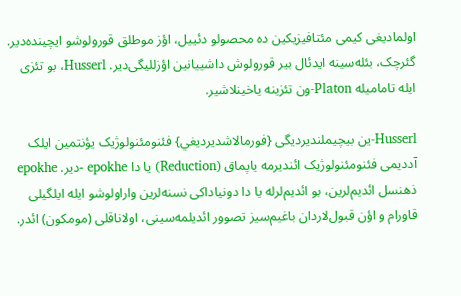اولمادیغی کیمی مئتافیزیکین ده محصولو دئییل، اؤز موطلق قورولوشو ایچینده‌دیر. گئرچک، بئله‌سینه ایدئال بیر قورولوش داشییانین اؤزللیگی‌دیر. Husserl، بو تئزی ایله تامامیله Platon-ون تئزینه یاخینلاشیر.

Husserl-ین بیچیملندیردیگی {فورمالاشديرديغي} فئنومئنولوژیک یؤنتمین ایلک آددیمی فئنومئنولوژیک ائندیرمه یاپماق (Reduction) یا دا epokhe -دیر. epokhe ذهنسل ائدیم‌لرین، بو ائدیم‌لرله یا دا دونیا‌داکی نسنه‌لرین واراولوشو ایله ایلگیلی قاورام و اؤن قبول‌لاردان باغیم‌سیز تصوور ائدیلمه‌سینی، اولاناقلی (مومکون) ائدر.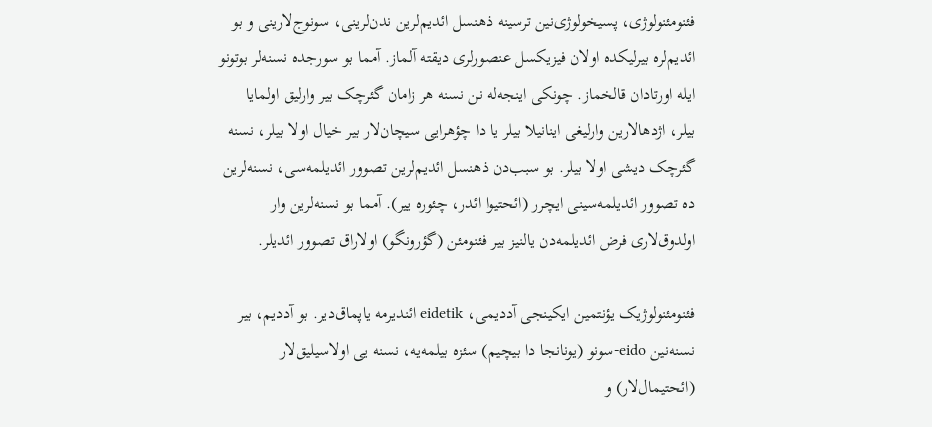فئنومئنولوژی، پسیخولوژی‌نین ترسینه ذهنسل ائدیم‌لرین ندن‌لرینی، سونوج‌لارینی و بو ائدیم‌لره بیرلیکده اولان فیزیکسل عنصورلری دیقته آلماز. آمما بو سورجده نسنه‌لر بوتونو ایله اورتا‌دان قالخماز. چونکی اینجه‌له نن نسنه هر زامان گئرچک بیر وارلیق اولمایا بیلر، اژدها‌لارین وارلیغی اینانیلا بیلر یا دا چؤهرایی سیچان‌لار بیر خیال اولا بیلر، نسنه گئرچک دیشی اولا بیلر. بو سبب‌دن ذهنسل ائدیم‌لرین تصوور ائدیلمه‌سی، نسنه‌لرین ده تصوور ائدیلمه‌سینی ایچرر (ائحتیوا ائدر، چئوره يير). آمما بو نسنه‌لرین وار اولدوق‌لاری فرض ائدیلمه‌دن یالنیز بیر فئنومئن (گؤرونگو) اولا‌راق تصوور ائدیلر.

فئنومئنولوژیک یؤنتمین ایکینجی آددیمی، eidetik ائندیرمه یاپماق‌دیر. بو آددیم، بیر نسنه‌نین eido-سونو (یونانجا دا بیچیم) سئزه بیلمه‌یه، نسنه یی اولاسیلیق‌لار (ائحتیمال‌لار) و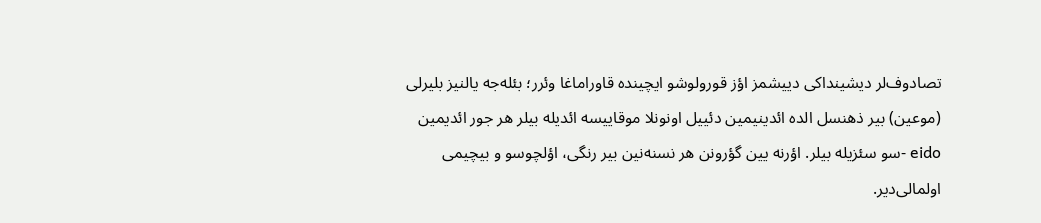تصادوف‌لر دیشینداکی دییشمز اؤز قورولوشو ایچینده قاوراماغا وئرر؛ بئله‌جه یالنیز بلیرلی (موعین) بیر ذهنسل الده ائدینیمین دئییل اونونلا موقاییسه ائدیله بیلر هر جور ائدیمین eido -سو سئزیله بیلر. اؤرنه یین گؤرونن هر نسنه‌نین بیر رنگی، اؤلچوسو و بیچیمی اولما‌لی‌دیر.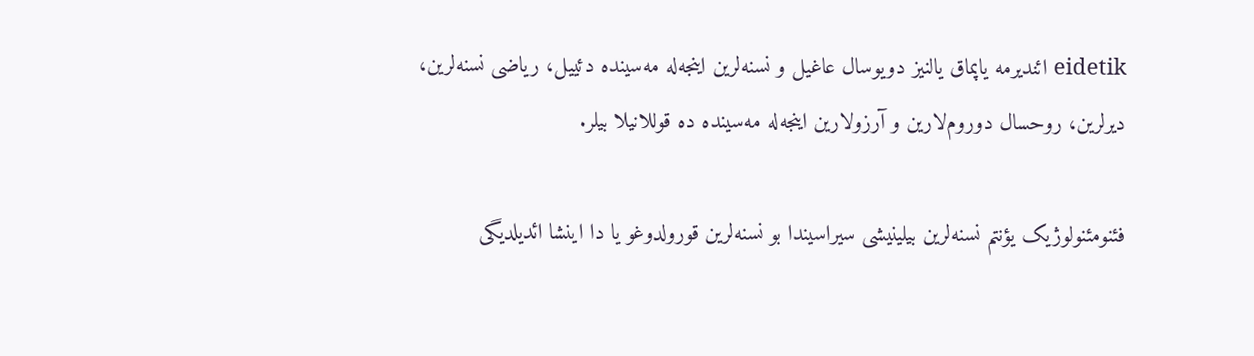eidetik ائندیرمه یاپماق یالنیز دویوسال عاغیل و نسنه‌لرین اینجه‌له مه‌سینده دئییل، ریاضی نسنه‌لرین، دیرلرین، روحسال دوروم‌لارین و آرزولارین اینجه‌له مه‌سینده ده قوللانیلا بیلر.

فئنومئنولوژیک یؤنتم نسنه‌لرین بیلینیشی سیراسیندا بو نسنه‌لرین قورولدوغو یا دا اینشا ائدیلدیگی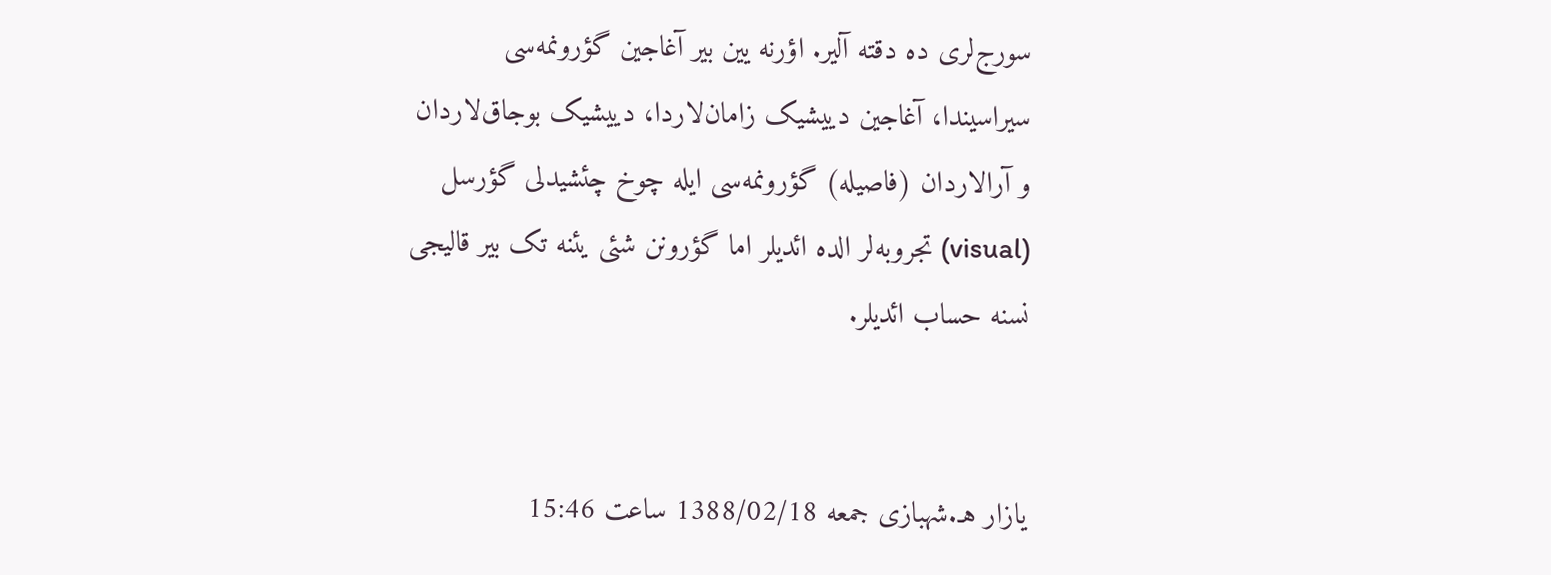سورج‌لری ده دقته آلیر. اؤرنه یین بیر آغاجین گؤرونمه‌سی سیراسیندا، آغاجین دییشیک زامان‌لاردا، دییشیک بوجاق‌لاردان و آرا‌لاردان (فاصیله) گؤرونمه‌سی ایله چوخ چئشیدلی گؤرسل (visual) تجروبه‌لر الده ائدیلر اما گؤرونن شئی یئنه تک بیر قالیجی نسنه حساب ائدیلر.


يازار هـ.شهبازی جمعه 1388/02/18 ساعت 15:46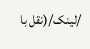/لینک/(نقل با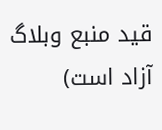قيد منبع وبلاگ آزاد است)